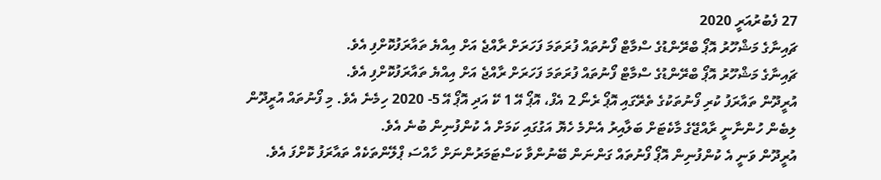27 ފެބުރުއަރީ 2020
ޗައިނާގެ މަޝްހޫރު އޮޕޯ ބްރޭންޑުގެ ސްމާޓް ފޯނުތައް ފުރަތަމަ ފަހަރަށް ރާއްޖެ އަށް އިއްޔެ ތައާރަފުކޮށްފި އެވެ.
ޗައިނާގެ މަޝްހޫރު އޮޕޯ ބްރޭންޑުގެ ސްމާޓް ފޯނުތައް ފުރަތަމަ ފަހަރަށް ރާއްޖެ އަށް އިއްޔެ ތައާރަފުކޮށްފި އެވެ.
އުރީދޫން ތައާރަފު ކުރި ފޯނުތަކުގެ ތެރޭގައި އޮޕޯ ރެނޯ 2 އެފް، އޮޕޯ އޭ 1 ކޭ އަދި އޮޕޯ އޭ 5- 2020 ހިމެނެ އެވެ. މި ފޯނުތައް އުރީދޫން ލިބެން ހުންނާނީ ރާއްޖޭގެ މާކެޓަށް ބަލާއިރު އެންމެ ހެޔޮ އަގުގައި ކަމަށް އެ ކުންފުނިން ބުނެ އެވެ.
އުރީދޫން ވަނީ އެ ކުންފުނިން އޮޕޯ ފޯނުތައް ގަންނަން ބޭނުންވާ ކަސްޓަމަރުންނަށް ހާއްސަ ޕްލޭންތަކެއް ތައާރަފު ކޮށްފަ އެވެ.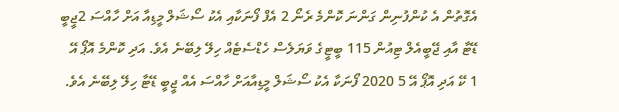އެގޮތުން އެ ކުންފުނިން ގަންނަ ކޮންމެ ރެނޯ 2 އެފް ފޯނަކާއި އެކު ސޯޝަލް މީޑިއާ އަށް ހާއްސަ 2ޖީބީ ޑޭޓާ އާއި ޖޭބީއެލް ޓިއުން 115 ބީޓީގެ ވަޔަލެސް ހެޑްސެޓެއް ހިލޭ ލިބޭނެ އެވެ. އަދި ކޮންމެ އޮޕޯ އޭ 1 ކޭ އަދި އޮޕޯ އޭ 5 2020 ފޯނަކާ އެކު ސޯޝަލް މީޑިއާއަށް ހާއްސަ އެއް ޖީބީ ޑޭޓާ ހިލޭ ލިބޭނެ އެވެ.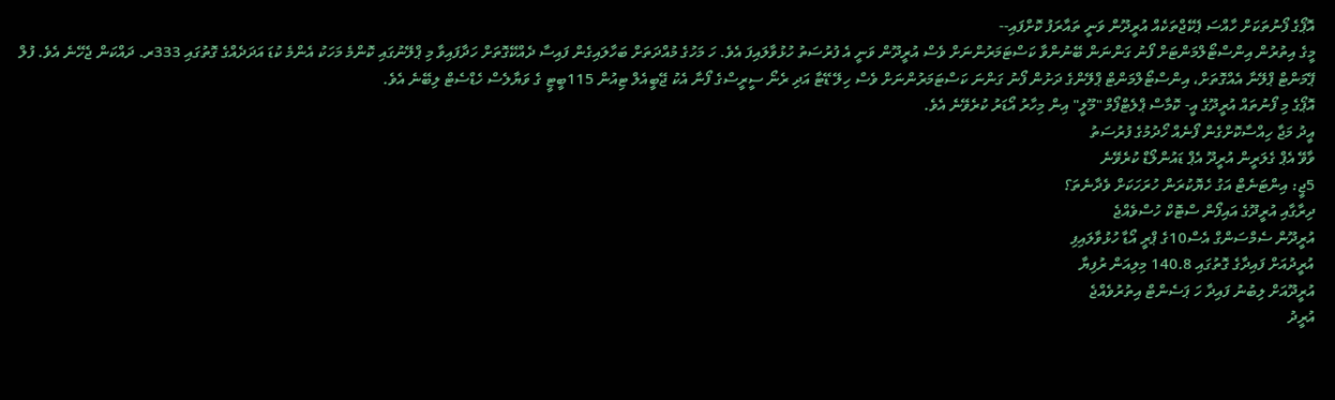އޮޕޯގެ ފޯނުތަކަށް ހާއްސަ ޕެކޭޖްތަކެއް އުރީދޫން ވަނީ ތައާރަފު ކޮށްފައި--
މީގެ އިތުރުން އިންސްޓޯލްމަންޓަށް ފޯނު ގަންނަން ބޭނުންވާ ކަސްޓަމަރުންނަށް ވެސް އުރީދޫން ވަނީ އެ ފުރުސަތު ހުޅުވާލައިފަ އެވެ. ހަ މަހުގެ މުއްދަތަށް ބަހާލައިގެން ފައިސާ ދެއްކޭގޮތަށް ހަދާފައިވާ މި ޕްލޭނުގައި ކޮންމެ މަހަކު އެންމެ ކުޑަ އަދަދެއްގެ ގޮތުގައި 333ރ. ދައްކަން ޖެހޭނެ އެވެ. ފުލް ޕޭމަންޓް ޕްލޭނާ އެއްގޮތަށް، އިންސްޓޯލްމަންޓް ޕްލޭންގެ ދަށުން ފޯނު ގަންނަ ކަސްޓަމަރުންނަށް ވެސް ހިލޭ ޑޭޓާ އަދި ރެނޯ ސީރީސްގެ ފޯނާ އެކު ޖޭބީއެލް ޓިއުން 115ބީޓީ ގެ ވަޔާލެސް ހެޑްސެޓް ލިބޭނެ އެވެ.
އޮޕޯގެ މި ފޯނުތައް އުރީދޫގެ އީ- ކޮމާސް ޕްލެޓްފޯމް "މޫލީ" އިން މިހާރު އޯޑަރު ކުރެވޭނެ އެވެ.
އީދު މަޖާ ހިއްސާކޮށްގެން ފޯނެއް ހޯދުމުގެ ފުރުސަތު
ވާވޭ އެޕް ގެލަރީން އުރީދޫ އެޕް ޑައުންލޯޑް ކުރެވޭނެ
5ޖީ: އިންޓަނެޓް އަގު ހެޔޮކުރަން ހުރަހަކަށް ވެދާނެތަ؟
ދިރާގާއި އުރީދޫގެ އައިފޯން ސްޓޮކް ހުސްވެއްޖެ
އުރީދޫން ސެމްސަންގް އެސް10ގެ ޕްރީ އޯޑާ ހުޅުވާލައިފި
އުރީދުއަށް ފައިދާގެ ގޮތުގައި 140.8 މިލިއަން ރުފިޔާ
އުރީދޫއަށް ލިބުނު ފައިދާ ހަ ޕަސެންޓް އިތުރުވެއްޖެ
އުރީދު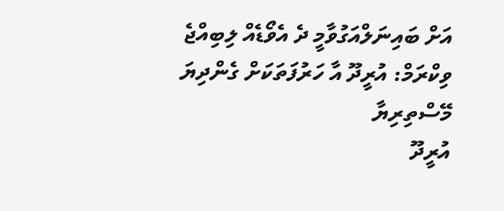އަށް ބައިނަލްއަގުވާމީ ދެ އެވޯޑެއް ލިބިއްޖެ
ވިކްރަމް: އުރީދޫ އާ ހަރުފަތަކަށް ގެންދިޔަ މޭސްތިރިޔާ
އުރީދޫ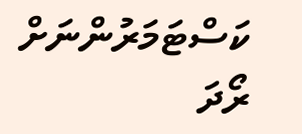ކަސްޓަމަރުންނަށް ރޯދަ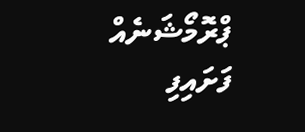ޕްރޮމޯޝަނެއް ފަށައިފި